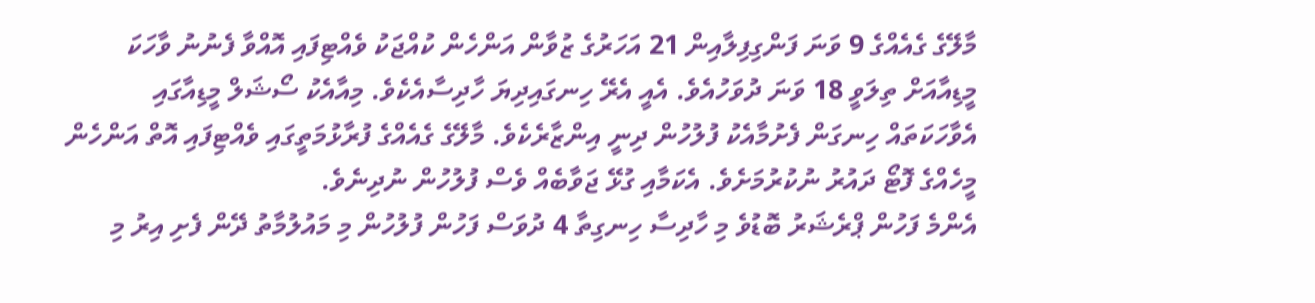މާލޭގެ ގެއެއްގެ 9 ވަނަ ފަންގިފިލާއިން 21 އަހަރުގެ ޒުވާން އަންހެން ކުއްޖަކު ވެއްޓިފައި އޮއްވާ ފެނުނު ވާހަކަ މީޑިއާއަށް ތިލަވީ 18 ވަނަ ދުވަހުއެވެ. އެއީ އެރޭ ހިނގައިދިޔަ ހާދިސާއެކެވެ. މިއާއެކު ސޯޝަލް މީޑިއާގައި އެވާހަކަތައް ހިނގަން ފެށުމާއެކު ފުލުހުން ދިނީ އިންޒާރެކެވެ. މާލޭގެ ގެއެއްގެ ފުރާޅުމަތީގައި ވެއްޓިފައި އޮތް އަންހެން މީހެއްގެ ފޮޓޯ ދައުރު ނުކުރުމަށެވެ. އެކަމާއި ގުޅޭ ޖަވާބެއް ވެސް ފުލުހުން ނުދިނެވެ.
އެންމެ ފަހުން ޕްރެޝަރު ބޮޑުވެ މި ހާދިސާ ހިނގިތާ 4 ދުވަސް ފަހުން ފުލުހުން މި މައުލުމާތު ދޭން ފެށި އިރު މި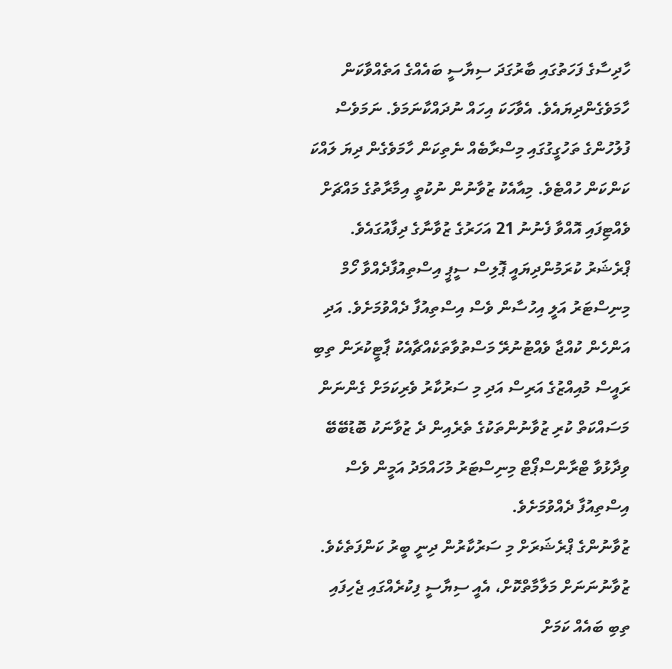ހާދިސާގެ ފަހަތުގައި ބާރުގަދަ ސިޔާސީ ބައެއްގެ އަތެއްވާކަން ހާމަވެގެންދިޔައެވެ. އެވާހަކަ އިހައް ނުދައްކާނަމަވެ. ނަމަވެސް ފުލުހުންގެ ތަހުގީގުގައި މިސްރާބެއް ނެތިކަން ހާމަވެގެން ދިޔަ ލައްކަ ކަންކަން ހުއްޓެވެ. މިއާއެކު ޒުވާނުން ނުކުތީ އިމާރާތުގެ މައްޗަށް ވެއްޓިފައި އޮއްވާ ފެނުނު 21 އަހަރުގެ ޒުވާނާގެ ދިފާއުގައެވެ.
ޕްރެޝަރު ކުރަމުންދިޔައީ ޕޮލިސް ސީޕީ އިސްތިއުފާދެއްވާ ހޯމް މިނިސްޓަރު އަލީ އިހުސާން ވެސް އިސްތިއުފާ ދެއްވުމަށެވެ. އަދި އަންހެން ކުއްޖާ ވެއްޓުނުރޭ މަސްތުވާތަކެއްޗާއެކު ޕާޓީކުރަން ތިބި ރައީސް މުއިއްޒުގެ އަރިސް އަދި މި ސަރުކާރު ވެރިކަމަށް ގެންނަން މަސައްކަތް ކުރި ޒުވާނުންތަކުގެ ތެރެއިން ދެ ޒުވާނަކު ބޮޑުބޭބޭ ވިދާޅުވާ ޓްރާންސްޕޯޓް މިނިސްޓަރު މުހައްމަދު އަމީން ވެސް އިސްތިއުފާ ދެއްވުމަށެވެ.
ޒުވާނުންގެ ޕްރެޝަރަށް މި ސަރުކާރުން ދިނީ ބީރު ކަންފަތެކެވެ. ޒުވާނުނަނަށް މަލާމާތްކޮށް، އެއީ ސިޔާސީ ފިކުރެއްގައި ޖެހިފައި ތިބި ބައެއް ކަމަށް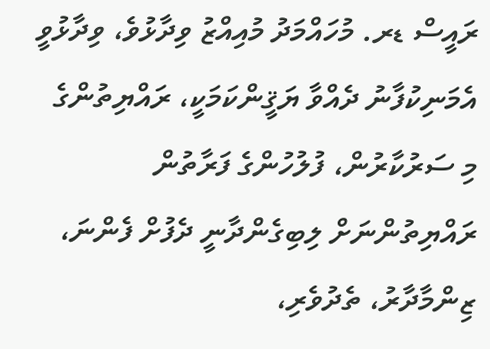ރައީސް ޑރ. މުހައްމަދު މުއިއްޒު ވިދާޅުވެ، ވިދާޅުވީ އެމަނިކުފާނު ދެއްވާ ޔަޤީންކަމަކީ، ރައްޔިތުންގެ މި ސަރުކާރުން، ފުލުހުންގެ ފަރާތުން ރައްޔިތުންނަށް ލިބިގެންދާނީ ދެފުށް ފެންނަ، ޒިންމާދާރު، ތެދުވެރި،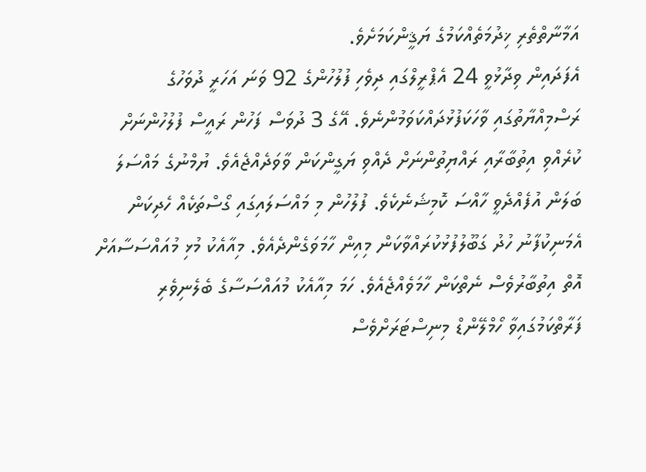އަމާނާތްތެރި ޚިދުމަތެއްކަމުގެ ޔަޤީންކަމަށެވެ.
އެފަދައިން ވިދާޅުވީ 24 އެޕްރީލްގައި ދިވެހި ފުލުހުންގެ 92 ވަނަ އަހަރީ ދުވަހުގެ ރަސްމިއްޔާތުގައި ވާހަކަފުޅުދައްކަވަމުންނެވެ. އޭގެ 3 ދުވަސް ފަހުން ރައީސް ފުލުހުންނަށް ކުރެއްވި އިތުބާރާއި ރައްޔިތުންނަށް ދެއްވި ޔަގީންކަން ވާވަދެއްޖެއެވެ. ޔުމްނުގެ މައްސަލަ ބަލަން އުފެއްދެވީ ހާއްސަ ކޮމިޝަނެކެވެ. ފުލުހުން މި މައްސަލައިގައި ގޯސްތަކެއް ހެދިކަން އެމަނިކުފާނު ހުދު ގަބޫލުފުޅުކުރައްވާކަން މިއިން ހާމަވަގެންދެއެވެ. މިއާއެކު މުޅި މުއައްސަސާއަށް އޮތް އިތުބާރުވެސް ނެތްކަން ހާމަވެއްޖެއެވެ. ހަމަ މިއާއެކު މުއައްސަސާގެ ބެލެނިވެރި ފަރާތްކަމުގައިވާ ހޯމްލޭންޑް މިނިސްޓަރަށްވެސް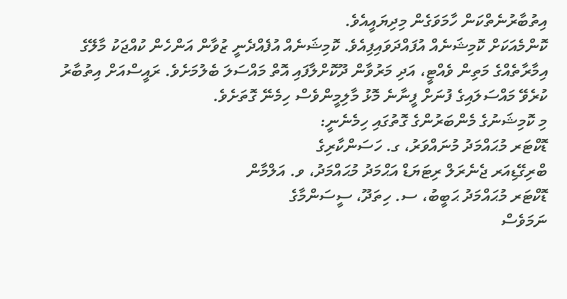އިތުބާރުނެތްކަން ހާމަވަގެން މިދިޔައީއެވެ.
ކޮންމެއަކަށް ކޮމިޝަނެއް އުފައްދަވައިފިއެވެ. ކޮމިޝަނެއް އުފެއްދެނީ ޒުވާން އަންހެން ކުއްޖަކު މާލޭގެ އިމާރާތެއްގެ މަތިން ވެއްޓީ، އަދި މަރުވާން ދޫކޮށްލާފައި އޮތް މައްސަލަ ބެލުމަށެވެ. ރައީސްއަށް އިތުބާރު ކުރެވޭ މައްސަލައިގެ ފުނަށް ފީނާނެ މޮޅު މާލިމީންވެސް ހިމެނޭ ގޮތަށެވެ.
މި ކޮމިޝަނުގެ މެންބަރުންގެ ގޮތުގައި ހިމެނެނީ:
ޑޮކްޓަރ މުޙައްމަދު މުނައްވަރު، ގ. ހަސަންކާރިގެ
ބްރިގޭޑިއަރ ޖެނެރަލް ރިޓަޔަޑް އަޙްމަދު މުޙައްމަދު، ވ. އަލްމާން
ޑޮކްޓަރ މުޙައްމަދު ޙަބީބު، ސ. ހިތަދޫ، ސީސަންމާގެ
ނަމަވެސް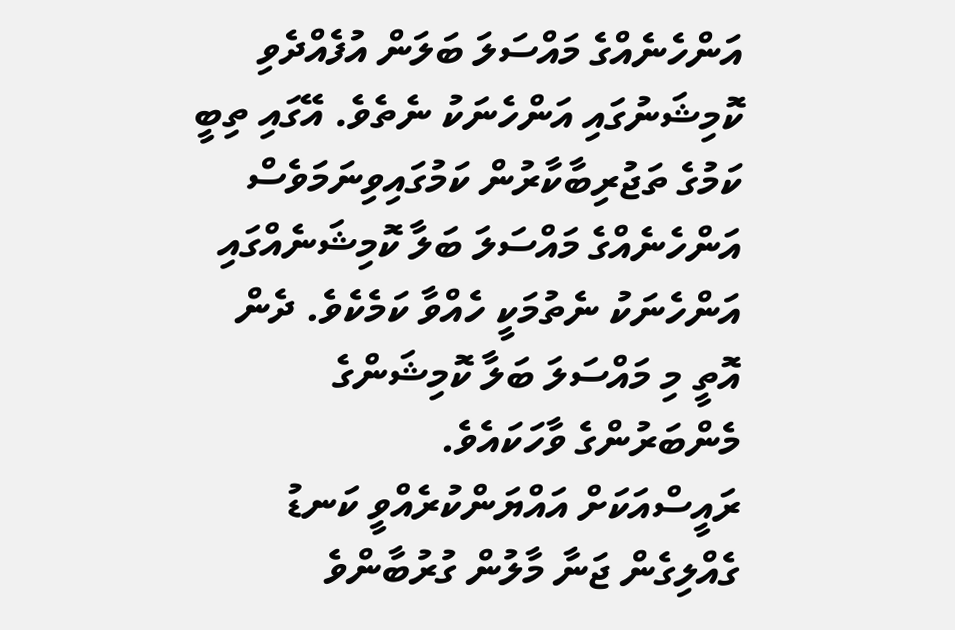އަންހެނެއްގެ މައްސަލަ ބަލަން އުފެއްދެވި ކޮމިޝަނުގައި އަންހެނަކު ނެތެވެ. އޭގައި ތިބީ ކަމުގެ ތަޖުރިބާކާރުން ކަމުގައިވިނަމަވެސް އަންހެނެއްގެ މައްސަލަ ބަލާ ކޮމިޝަނެއްގައި އަންހެނަކު ނެތުމަކީ ހެއްވާ ކަމެކެވެ. ދެން އޮތީ މި މައްސަލަ ބަލާ ކޮމިޝަންގެ މެންބަރުންގެ ވާހަކައެވެ.
ރައީސްއަކަށް އައްޔަންކުރެއްވީ ކަނޑު ގެއްލިގެން ޖަނާ މާލުން ގުރުބާންވެ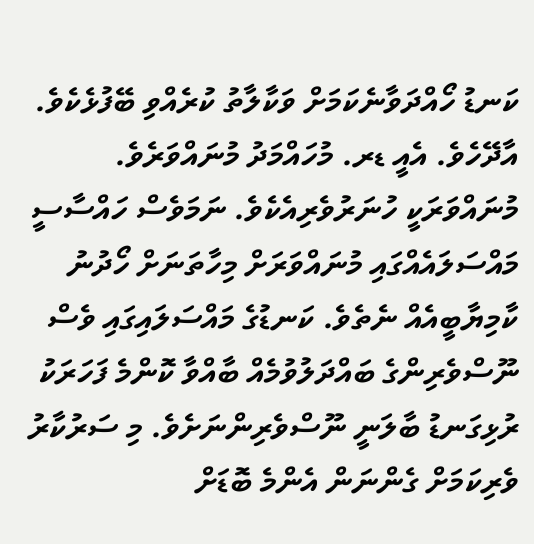ކަނޑު ހޯއްދަވާނެކަމަށް ވަކާލާތު ކުރެއްވި ބޭފުޅެކެވެ. އާދޭހެވެ. އެއީ ޑރ. މުހައްމަދު މުނައްވަރެވެ. މުނައްވަރަކީ ހުނަރުވެރިއެކެވެ. ނަމަވެސް ހައްސާސީ މައްސަލައެއްގައި މުނައްވަރަށް މިހާތަނަށް ހޯދުނު ކާމިޔާބީއެއް ނެތެވެ. ކަނޑުގެ މައްސަލައިގައި ވެސް ނޫސްވެރިންގެ ބައްދަލުވުމެއް ބާއްވާ ކޮންމެ ފަހަރަކު ރުޅިގަނޑު ބާލަނީ ނޫސްވެރިންނަށެވެ. މި ސަރުކާރު ވެރިކަމަށް ގެންނަން އެންމެ ބޮޑަށް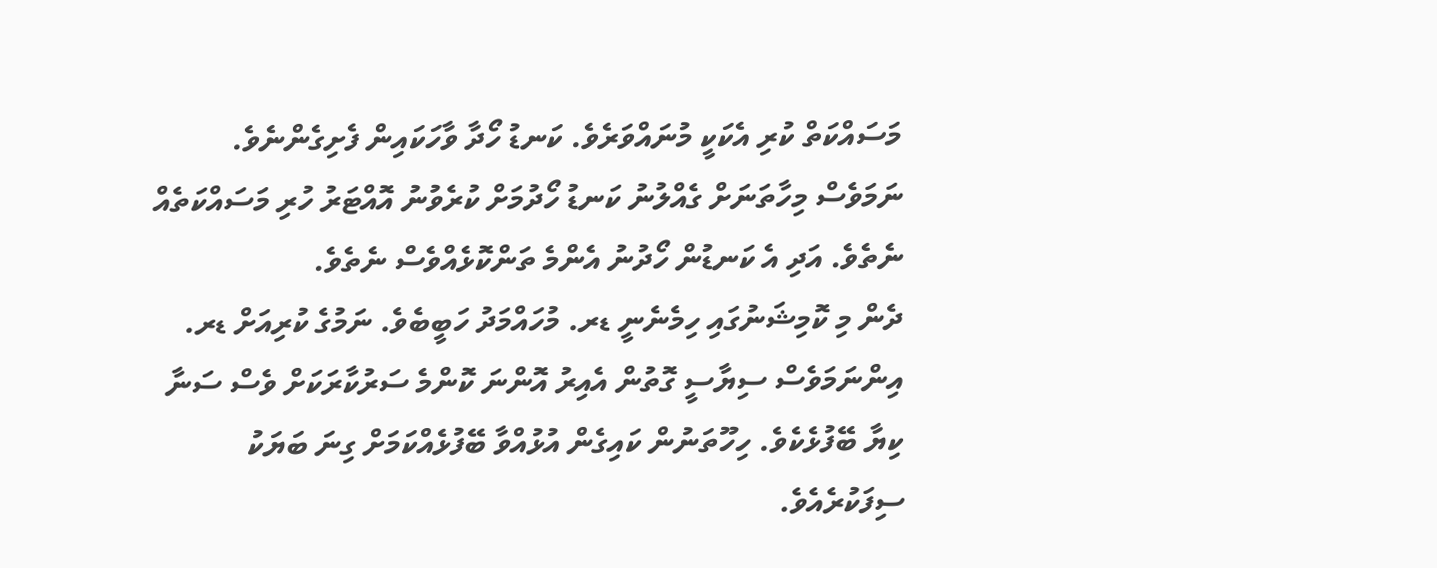މަސައްކަތް ކުރި އެކަކީ މުނައްވަރެވެ. ކަނޑު ހޯދާ ވާހަކައިން ފެށިގެންނެވެ. ނަމަވެސް މިހާތަނަށް ގެއްލުނު ކަނޑު ހޯދުމަށް ކުރެވުނު އޮއްޓަރު ހުރި މަސައްކަތެއް ނެތެވެ. އަދި އެ ކަނޑުން ހޯދުނު އެންމެ ތަންކޮޅެއްވެސް ނެތެވެ.
ދެން މި ކޮމިޝަނުގައި ހިމެނެނީ ޑރ. މުހައްމަދު ހަބީބެވެ. ނަމުގެ ކުރިއަށް ޑރ. އިންނަމަވެސް ސިޔާސީ ގޮތުން އެއިރު އޮންނަ ކޮންމެ ސަރުކާރަކަށް ވެސް ސަނާ ކިޔާ ބޭފުޅެކެވެ. ހިހޫތަނުން ކައިގެން އުޅުއްވާ ބޭފުޅެއްކަމަށް ގިނަ ބަޔަކު ސިފަކުރެއެވެ.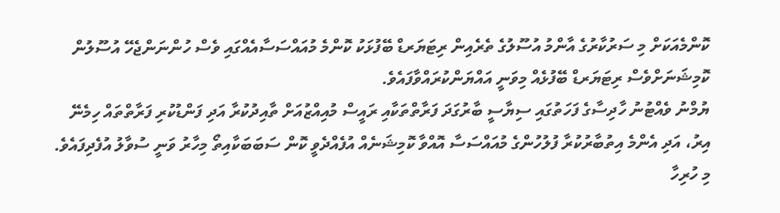ކޮންމެއަކަށް މި ސަރުކާރުގެ އާންމު އުސޫލުގެ ތެރެއިން ރިޓަޔަރޑް ބޭފުޅަކު ކޮންމެ މުއައްސަސާއެއްގައި ވެސް ހުންނަންޖެހޭ އުސޫލުން ކޮމިޝަނަށްވެސް ރިޓަޔަރޑް ބޭފުޅެއް މިވަނީ އައްޔަންކުރައްވާފައެވެ.
ޔުމްނު ވެއްޓުނު ހާދިސާގެ ފަހަތުގައި ސިޔާސީ ބާރުގަދަ ފަރާތްތަކާއި ރައީސް މުއިއްޒުއަށް ތާއިދުކުރާ އަދި ފަންޑުކުރި ފަރާތްތައް ހިމެނޭ އިރު، އަދި އެންމެ އިތުބާރުކުރާ ފުލުހުންގެ މުއައްސަސާ އޮއްވާ ކޮމިޝަނެއް އުފެއްދެވީ ކޮން ސަބަބަކާއިތޯ މިހާރު ވަނީ ސުވާލު އުފެދިފައެވެ. މި ހުރިހާ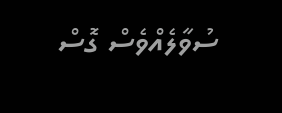ސުވާލެއްވެސް ގޮސް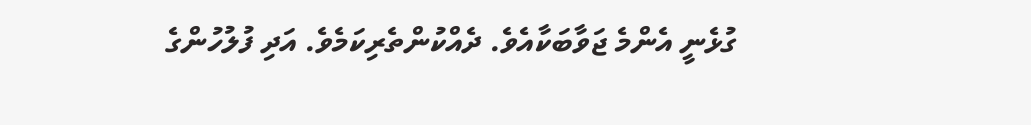ގުޅެނީ އެންމެ ޖަވާބަކާއެވެ. ދެއްކުންތެރިކަމެވެ. އަދި ފުލުހުންގެ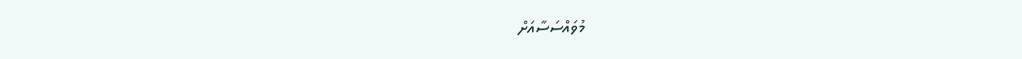މުވައްސަސާއަށް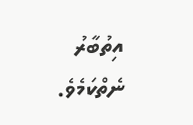އިތުބާރު ނެތްކަމެވެ.